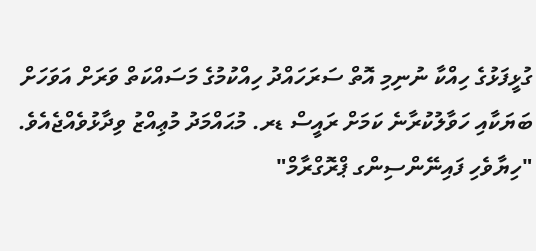ގުޅީފަޅުގެ ހިއްކާ ނުނިމި އޮތް ސަރަހައްދު ހިއްކުމުގެ މަސައްކަތް ވަރަށް އަވަހަށް ބަޔަކާއި ހަވާލުކުރާނެ ކަމަށް ރައީސް ޑރ. މުޙައްމަދު މުޢިއްޒު ވިދާޅުވެއްޖެއެވެ.
"ހިޔާވެހި ފައިނޭންސިންގ ޕްރޮގްރާމް"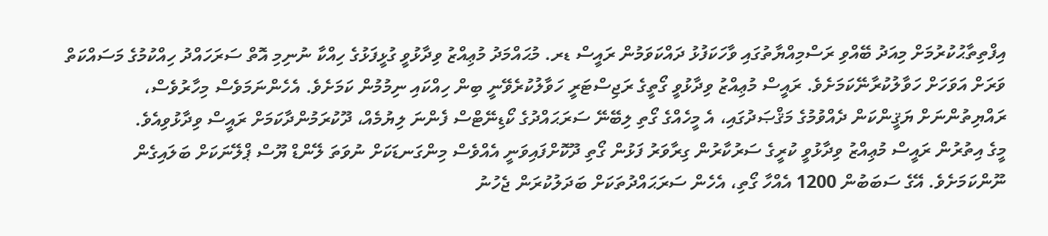އިފްތިތާޙުކުރުމަށް މިއަދު ބޭއްވި ރަސްމިއްޔާތުގައި ވާހަކަފުޅު ދައްކަވަމުން ރައީސް ޑރ. މުޙައްމަދު މުޢިއްޒު ވިދާޅުވީ ގުޅީފަޅުގެ ހިއްކާ ނުނިމި އޮތް ސަރަހައްދު ހިއްކުމުގެ މަސައްކަތް ވަރަށް އަވަހަށް ހަވާލުކުރާނޭކަމަށެވެ. ރައީސް މުޢިއްޒު ވިދާޅުވީ ގޯތީގެ ރަޖިސްޓަރީ ހަވާލުކުރެވޭނީ ބިން ހިއްކައި ނިމުމުން ކަމަށެވެ. އެހެންނަމަވެސް މިހާރުވެސް، ރައްޔިތުންނަށް ޔަޤީންކަން ދެއްވުމުގެ މަޤްޞަދުގައި، އެ މީހެއްގެ ގޯތި ލިބޭނޭ ސަރަޙައްދުގެ ކޯޑިނޭޓްސް ފެންނަ ލިޔުމެއް، ދޫކުރަމުންދާކަމަށް ރައީސް ވިދާޅުވިއެވެ.
މީގެ އިތުރުން ރައީސް މުޢިއްޒު ވިދާޅުވީ ކުރީގެ ސަރުކާރުން ގިރާވަރު ފަޅުން ގޯތި ދޫކޮށްފައިވަނީ އެއްވެސް މިންގަނޑަކަށް ނުވަތަ ލޭންޑް ޔޫސް ޕްލޭނަކަށް ބަލައިގެން ނޫންކަމަށެވެ. އޭގެ ސަބަބުން 1200 އެއްހާ ގޯތި، އެހެން ސަރަޙައްދުތަކަށް ބަދަލުކުރަން ޖެހުނު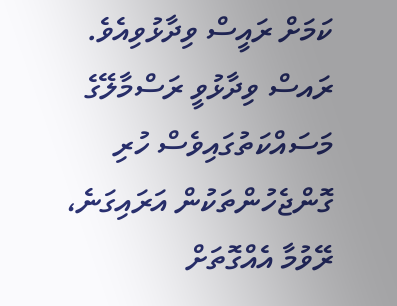ކަމަށް ރައީސް ވިދާޅުވިއެވެ. ރައސް ވިދާޅުވީ ރަސްމާލޭގެ މަސައްކަތުގައިވެސް ހުރި ގޮންޖެހުންތަކުން އަރައިގަނެ، ރޭވުމާ އެއްގޮތަށް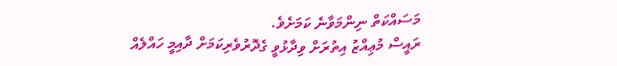މަސައްކަތް ނިންމަވާނެ ކަމަށެވެ.
ރައީސް މުޢިއްޒު އިތުރަށް ވިދާޅުވީ ގެދޮރުވެރިކަމަށް ދާއިމީ ހައްލެއް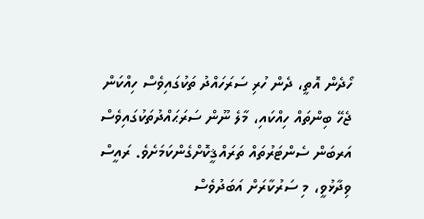ހޯދެން އޮތީ، ދެން ހުރި ސަރަހައްދު ތަކުގައިވެސް ހިއްކަން ޖެހޭ ބިންތައް ހިއްކައި، މާލެ ނޫން ސަރަޙައްދުތަކުގައިވެސް އަރބަން ސެންޓަރުތައް ތަރައްޤީކޮށްގެންކަމަށެވެ. ރައީސް ވިދާޅުވީ، މި ސަރުކާރަށް އަބަދުވެސް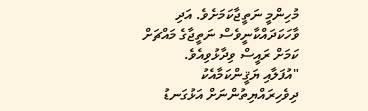މުހިންމީ ނަތީޖާކަމަށެވެ. އަދި ވާހަކަދައްކާނީވެސް ނަތީޖާގެ މައްޗަށް ކަމަށް ރައީސް ވިދާޅުވިއެވެ.
"އުފަލާއި ޔަޤީންކަމާއެކު ދިވެހިރައްޔިތުންނަށް އަޅުގަނޑު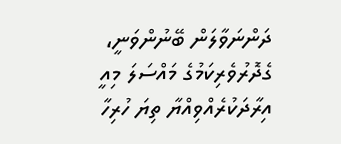ދަންނަވާލަން ބޭނުންވަނީ، ގެދޮރުވެރިކަމުގެ މައްސަލަ މިއީ އިރާދަކުރެއްވިއްޔާ ތިޔަ ހުރިހާ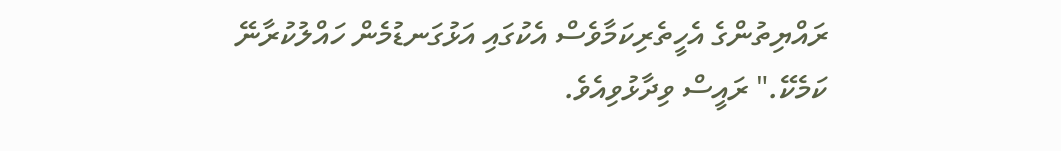ރައްޔިތުންގެ އެހީތެރިކަމާވެސް އެކުގައި އަޅުގަނޑުމެން ހައްލުކުރާނޭ ކަމެކޭ." ރައީސް ވިދާޅުވިއެވެ.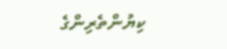ކިޔުންތެރިންގެ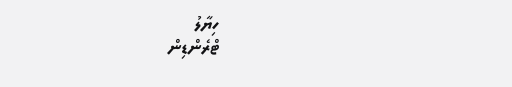ހިޔާލު
ޓްރެންޑިން